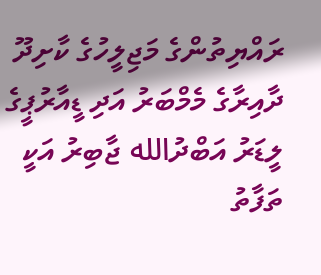ރައްޔިތުންގެ މަޖިލީހުގެ ކާށިދޫ ދާއިރާގެ މެމްބަރު އަދި ޑީއާރުޕީގެ ލީޑަރު އަބްދުالله ޖާބިރު އަކީ ތަފާތު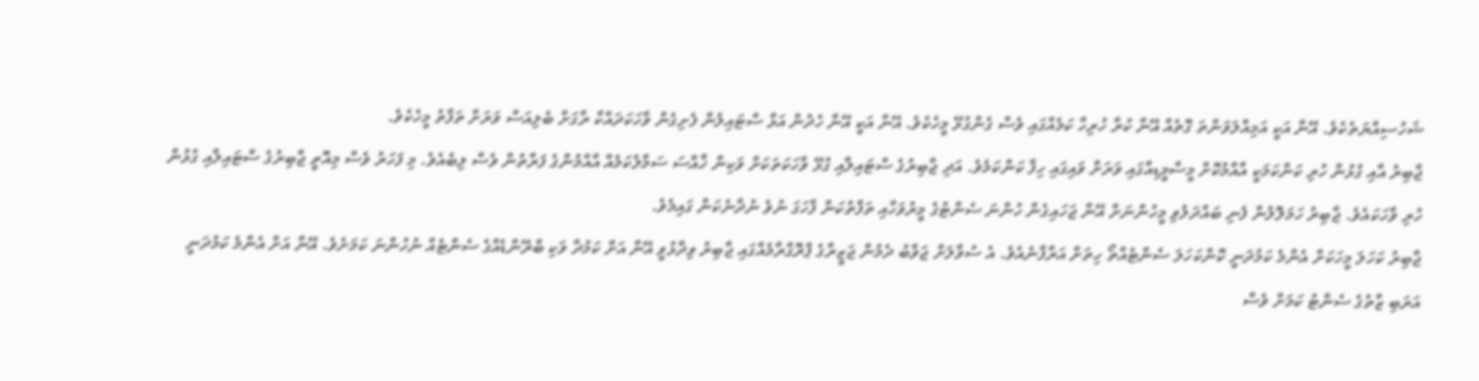ޝަހުސިއްޔަތެކެވެ. އޭނާ އަކީ އަމިއްލަވަންތަ ގޮތެއް އޭނާ ކުރާ ހުރިހާ ކަމެއްގައި ވެސް ގެންގުޅޭ މީހެކެވެ. އޭނާ އަކީ އޭނާ ހެދުން އަޅާ ސްޓައިލުން ފެށިގެން ވާހަކަދައްކާ ރާގަށް ބެލިއަސް ވަރަށް ތަފާތު މީހެކެވެ.
ޖާބިރު އާއި ގުޅުން ހުރި ކަންކަމަކީ އާއްމުކޮށް މީސްމީޑިއާގައި ވަރަށް ވައިގައި ހިފާ ކަންކަމެވެ. އަދި ޖާބިރުގެ ސްޓައިލާއި ގުޅޭ ވާހަކަތަކަށް ވަކިން ޚާއްސަ ސަމާލުކަމެއް އާއްމުންގެ ފަރާތުން ވެސް ލިބެއެވެ. މި ފަހަރު ވެސް މިއޮތީ ޖާބިރުގެ ސްޓައިލާއި ގުޅުން ހުރި ވާހަކައެވެ. ޖާބިރު ހަމަލޮލުން ފެނި ބައްދަލުވި މީހުންނަށް އޭނާ ޖަހައިގެން ހުންނަ ސެންޓުގެ މީރުވަހާއި ތަފާތުކަން ފާހަގަ ނުވެ ނުދާނެކަން ގައިމެވެ.
ޖާބިރު ކަހަލަ މީހަކަށް އެންމެ ކަމުދަނީ ކޮންކަހަލަ ސެންޓެއްތޯ ހިތަށް އަރާފާނެއެވެ. އެ ސުވާލަށް ޖަވާބު ދެމުން ޖަޒީރާގެ ޕްރޮގްރާމެއްގައި ޖާބިރު ވިދާޅުވީ އޭނާ އަށް ކަމުދާ ވަކި ބްރޭންޑެއްގެ ސެންޓެއް ނުހުންނަ ކަމަށެވެ. އޭނާ އަށް އެންމެ ކަމުދަނީ އަރަބި ޒާތުގެ ސެންޓު ކަމަށް ވެސް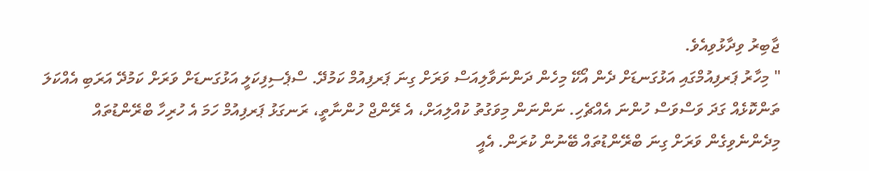ޖާބިރު ވިދާޅުވިއެވެ.
" މިހާރު ޕަރފިއުމްގައި އަޅުގަނޑަށް ދެން އޯކޭ މިހެން ދަންނަވާލިއަސް ވަރަށް ގިނަ ޕަރފިއުމް ކަމުދޭ. ސްޕެސިފިކަލީ އަޅުގަނޑަށް ވަރަށް ކަމުދޭ އަރަބި އެއްކަލަ ތަންކޮޅެއް ގަދަ ވަސްވަސް ހުންނަ އެއްޗެހި. ނަންނަން މިވަގުތު ކުއްލިއަށް، އެ ރޭންޖް ހުންނާތީ، ރަނގަޅު ޕަރފިއުމް ހަމަ އެ ހުރިހާ ބްރޭންޑުތައް މިދެންނެވިގެން ވަރަށް ގިނަ ބްރޭންޑުތައް ބޭނުން ކުރަން. އެއީ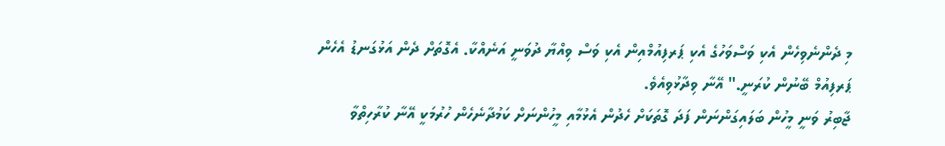މި ދެންނެވިހެން އެކި ވަސްވަހުގެ އެކި ޕަރފިއުމްއިން އެކި ވަސް ވިއްޔާ ދުވަނީ އަނެއްކާ. އެގޮތަށް ދެން އަޅުގަނޑު އެހެން ޕަރފިއުމް ބޭނުން ކުރަނީ." އޭނާ ވިދާޅުވިއެވެ.
ޖާބިރު ވަނީ މީހުން ބަލައިގަންނަން ފަދަ ގޮތަކަށް ހެދުން އެޅުމާއި މީހުންނަށް ކަމުދާނެހެން ހުރުމަކީ އޭނާ ކުރާހިތްވާ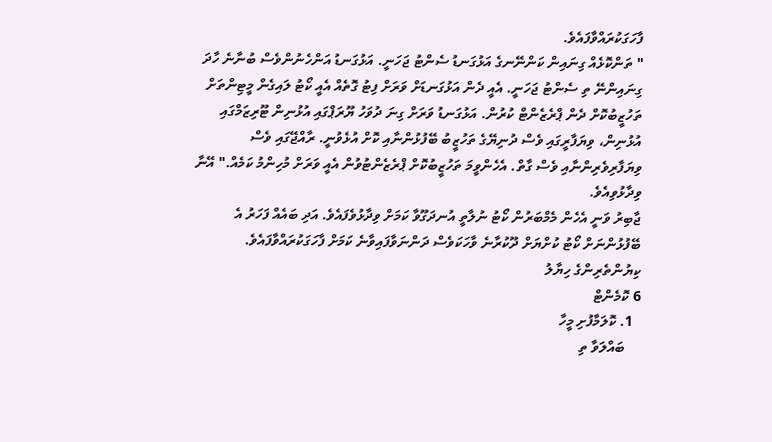ފާހަގަކުރައްވާފައެވެ.
" ތަންކޮޅެއް ގިނައިން ކަންނޭނގެ އަޅުގަނޑު ސެންޓު ޖަހަނީ. އަޅުގަނޑު އަންހެނުންވެސް ބުނާނެ ހާދަ ގިނައިންނޭ ތި ސެންޓު ޖަހަނީ. އެއީ ދެން އަޅުގަނޑަށް ވަރަށް ފިޓު ގޮތެއް އެއީ ކޯޓު ލައިގެން މީޓިންތަށް ތަހުޒީބުކޮށް ދެން ޕްރެޒެންޓް ކުރުން. އަޅުގަނޑު ވަރަށް ގިނަ ދުވަހު ޔޫރަޕްގައި އުޅުނިން ޓޫރިޒަމްގައި އުޅުނިން، ވިޔަފާރީގައި ވެސް ދުނިޔޭގެ ތަހުޒީބު ބޭފުޅުންނާއި ކޮށް އުޅެވުނީ. ރާއްޖޭގައި ވެސް ވިޔަފާރިވެރިންނާއި ވެސް ގާތް. އެހެންވީމަ ތަހުޒީބުކޮށް ޕްރެޒެންޓުވުން އެއީ ވަރަށް މުހިންމު ކަމެއް." އޭނާ ވިދާޅުވިއެވެ.
ޖާބިރު ވަނީ އެހެން މެމްބަރުން ކޯޓު ނުލާތީ އުނދަގޫވާ ކަމަށް ވިދާޅުވެފައެވެ. އަދި ބައެއް ފަހަރު އެ ބޭފުޅުންނަށް ކޯޓު ކުށްޔަށް ދޫކުރާނެ ވާހަކަވެސް ދަންނަވާފައިވާނެ ކަމަށް ފާހަގަކުރައްވާފައެވެ.
ކިޔުންތެރިންގެ ހިޔާލު
6 ކޮމެންޓް
  1. ކޮލަމާފުށި މީހާ
    ބައްލަވާ ތި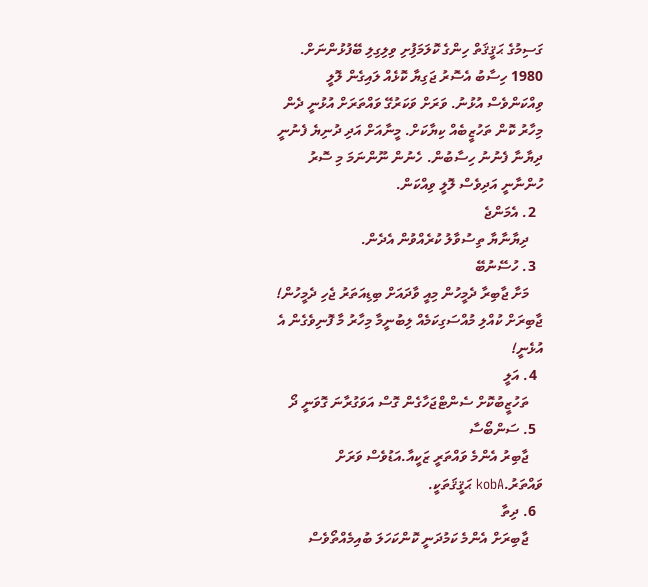ގަސިމުގެ ޙަޤީޤަތް ހިންގެ ކޮލަމަފުިށި ވިލިގިލި ބޭފުޅުންނަށް. 1980 ހިސާބު އެސޮރު ޖަގިޔާ ކޮޅެއް ލައިގެން ލޮލީ ވިއްކަންވެސް އުޅުނު. ވަރަށް ވަކަރުގޭ ވައްތަރަށް އުޅުނީ ދެން މިހާރު ކޮން ތަހުޒީބެއް ކިޔާކަށް. މީނާއަށް އަދި ދުނިޔެ ފެނުނީ ދިޔާނާ ފެނުނު ހިސާބުން. ހެނުން ނޫންނަމަ މި ސޮރު ހުންނާނީ އަދިވެސް ލޮލީ ވިއްކަން.
  2. އެމަންޖެ
    ދިޔާނާޔާ ތިސުވާލު ކުރެއްވުން އެދެން.
  3. ހުސޭނުބޭ
    މަށާ ޖާބިރާ ދެމީހުން މިއީ ވާދައަށް ބިޑިއަތަރު ޖެހި ދެމީހުން! ޖާބިރަށް ކުއްލި މުއްސަގިކަމެއް ލިބުނީމާ މިހާރު މާ ފޮނިވެގެން އެ އުޅެނީ!
  4. އަލީ
    ތަހުޒީބުކޮށް ސެންޓްޖަހާގެން ގޮސް އަވަގުރާނަ ގޮވަނީ ދޯ
  5. ސަންބޯސާ
    ޖާބިރު އެންމެ ވައްތަރީ ޒަކީއާ.އަޑުވެސް ވަރަށް ވައްތަރު.kobA ޙަޤީޤަތަކީ.
  6. ދިތާ
    ޖާބިރަށް އެންމެ ކަމުދަނީ ކޮންކަހަލަ ބުއިމެއްތޯވެސް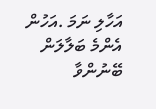އަހާލި ނަމަ .އަހުން އެންމެ ބަލާލަން ބޭނުންވާ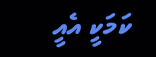ކަމަކީ އެއީ